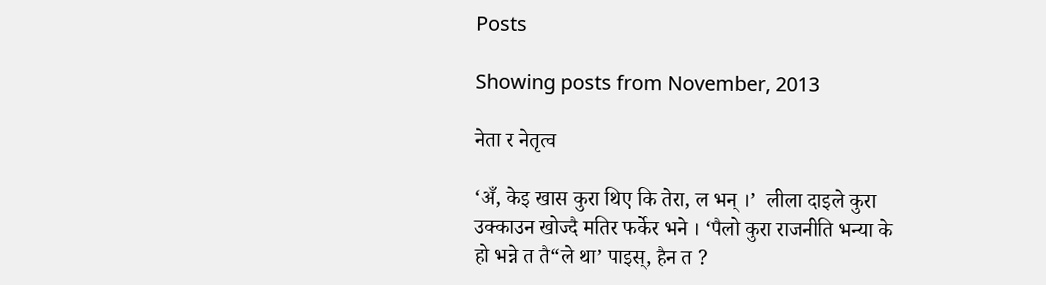Posts

Showing posts from November, 2013

नेता र नेतृत्व

‘अँ, केइ खास कुरा थिए कि तेरा, ल भन् ।’  लीला दाइले कुरा उक्काउन खोज्दै मतिर फर्केर भने । ‘पैलो कुरा राजनीति भन्या के हो भन्ने त तै“ले था’ पाइस्, हैन त ?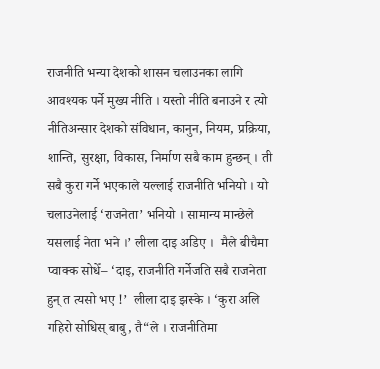राजनीति भन्या देशको शासन चलाउनका लागि आवश्यक पर्ने मुख्य नीति । यस्तो नीति बनाउने र त्यो नीतिअन्सार देशको संविधान, कानुन, नियम, प्रक्रिया, शान्ति, सुरक्षा, विकास, निर्माण सबै काम हुन्छन् । ती सबै कुरा गर्ने भएकाले यल्लाई राजनीति भनियो । यो चलाउनेलाई ‘राजनेता’ भनियो । सामान्य मान्छेले यसलाई नेता भने ।’ लीला दाइ अडिए ।  मैले बीचैमा प्वाक्क सोधेँ– ‘दाइ, राजनीति गर्नेजति सबै राजनेता हुन् त त्यसो भए !’  लीला दाइ झस्के । ‘कुरा अलि गहिरो सोधिस् बाबु, तै“ले । राजनीतिमा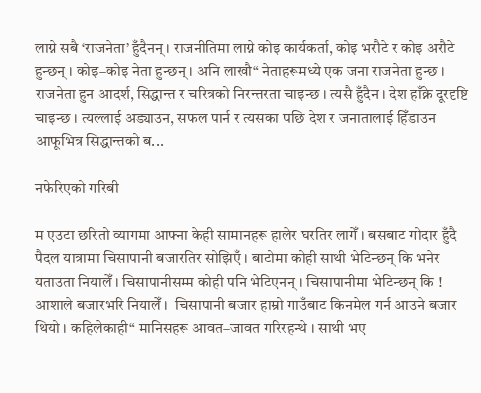लाग्ने सबै ‘राजनेता’ हुँदैनन् । राजनीतिमा लाग्ने कोइ कार्यकर्ता, कोइ भरौटे र कोइ अरौटे हुन्छन् । कोइ–कोइ नेता हुन्छन् । अनि लाखौ“ नेताहरूमध्ये एक जना राजनेता हुन्छ । राजनेता हुन आदर्श, सिद्धान्त र चरित्रको निरन्तरता चाइन्छ । त्यसै हुँदैन । देश हाँक्ने दूरदृष्टि चाइन्छ । त्यल्लाई अड्याउन, सफल पार्न र त्यसका पछि देश र जनातालाई हिँडाउन आफूभित्र सिद्धान्तको ब...

नफेरिएको गरिबी

म एउटा छरितो व्यागमा आफ्ना केही सामानहरू हालेर घरतिर लागेँ । बसबाट गोदार हुँदै पैदल यात्रामा चिसापानी बजारतिर सोझिएँ । बाटोमा कोही साथी भेटिन्छन् कि भनेर यताउता नियालेँ । चिसापानीसम्म कोही पनि भेटिएनन् । चिसापानीमा भेटिन्छन् कि ! आशाले बजारभरि नियालेँ ।  चिसापानी बजार हाम्रो गाउँबाट किनमेल गर्न आउने बजार थियो । कहिलेकाही“ मानिसहरू आवत–जावत गरिरहन्थे । साथी भए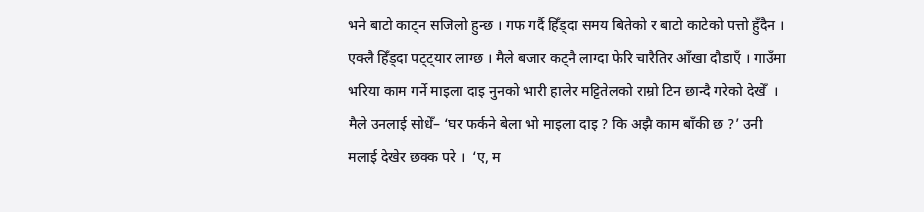भने बाटो काट्न सजिलो हुन्छ । गफ गर्दै हिँड्दा समय बितेको र बाटो काटेको पत्तो हुँदैन । एक्लै हिँड्दा पट्ट्यार लाग्छ । मैले बजार कट्नै लाग्दा फेरि चारैतिर आँखा दौडाएँ । गाउँमा भरिया काम गर्ने माइला दाइ नुनको भारी हालेर मट्टितेलको राम्रो टिन छान्दै गरेको देखेँ  । मैले उनलाई सोधेँ– ‘घर फर्कने बेला भो माइला दाइ ? कि अझै काम बाँकी छ ?’ उनी मलाई देखेर छक्क परे ।  ‘ए, म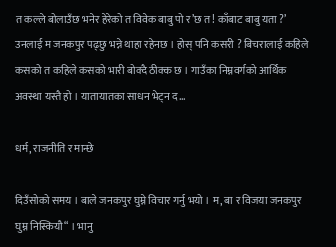त कल्ले बोलाउँछ भनेर हेरेको त विवेक बाबु पो र’छ त ! काँबाट बाबु यता ?’ उनलाई म जनकपुर पढ्छु भन्ने थाहा रहेनछ । होस् पनि कसरी ? बिचरालाई कहिले कसको त कहिले कसको भारी बोक्दै ठीक्क छ । गाउँका निम्नवर्गको आर्थिक अवस्था यस्तै हो । यातायातका साधन भेट्न द...

धर्म, राजनीति र मान्छे

दिउँसोको समय । बाले जनकपुर घुम्ने विचार गर्नु भयो । म, बा र विजया जनकपुर घुम्न निस्कियौ“ । भानु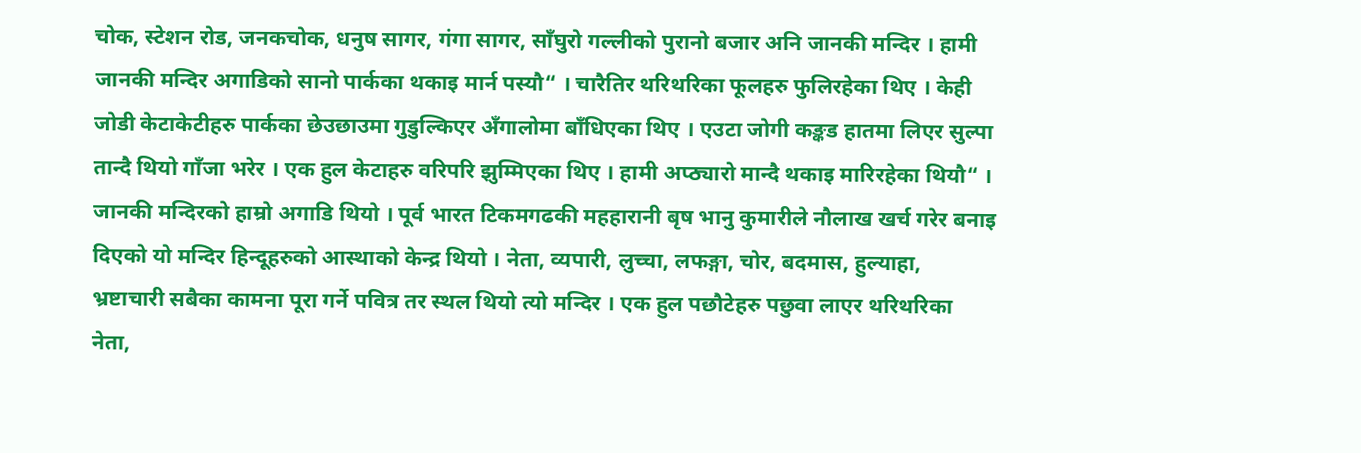चोक, स्टेशन रोड, जनकचोक, धनुष सागर, गंगा सागर, साँघुरो गल्लीको पुरानो बजार अनि जानकी मन्दिर । हामी जानकी मन्दिर अगाडिको सानो पार्कका थकाइ मार्न पस्यौ“ । चारैतिर थरिथरिका फूलहरु फुलिरहेका थिए । केही जोडी केटाकेटीहरु पार्कका छेउछाउमा गुडुल्किएर अँगालोमा बाँधिएका थिए । एउटा जोगी कङ्कड हातमा लिएर सुल्पा तान्दै थियो गाँजा भरेर । एक हुल केटाहरु वरिपरि झुम्मिएका थिए । हामी अप्ठ्यारो मान्दै थकाइ मारिरहेका थियौ“ ।  जानकी मन्दिरको हाम्रो अगाडि थियो । पूर्व भारत टिकमगढकी महहारानी बृष भानु कुमारीले नौलाख खर्च गरेर बनाइ दिएको यो मन्दिर हिन्दूहरुको आस्थाको केन्द्र थियो । नेता, व्यपारी, लुच्चा, लफङ्गा, चोर, बदमास, हुल्याहा, भ्रष्टाचारी सबैका कामना पूरा गर्ने पवित्र तर स्थल थियो त्यो मन्दिर । एक हुल पछौटेहरु पछुवा लाएर थरिथरिका नेता,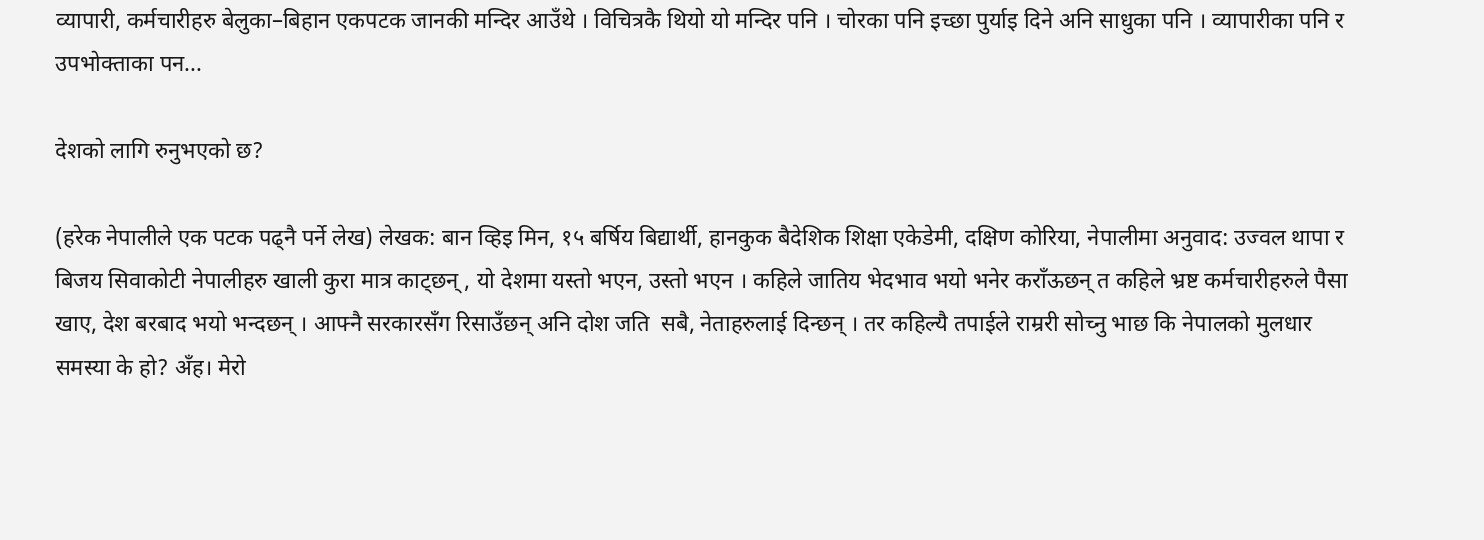व्यापारी, कर्मचारीहरु बेलुका–बिहान एकपटक जानकी मन्दिर आउँथे । विचित्रकै थियो यो मन्दिर पनि । चोरका पनि इच्छा पुर्याइ दिने अनि साधुका पनि । व्यापारीका पनि र उपभोक्ताका पन...

देशको लागि रुनुभएको छ?

(हरेक नेपालीले एक पटक पढ्नै पर्ने लेख) लेखक: बान व्हिइ मिन, १५ बर्षिय बिद्यार्थी, हानकुक बैदेशिक शिक्षा एकेडेमी, दक्षिण कोरिया, नेपालीमा अनुवाद: उज्वल थापा र बिजय सिवाकोटी नेपालीहरु खाली कुरा मात्र काट्छन् , यो देशमा यस्तो भएन, उस्तो भएन । कहिले जातिय भेदभाव भयो भनेर कराँऊछन् त कहिले भ्रष्ट कर्मचारीहरुले पैसा खाए, देश बरबाद भयो भन्दछन् । आफ्नै सरकारसँग रिसाउँछन् अनि दोश जति  सबै, नेताहरुलाई दिन्छन् । तर कहिल्यै तपाई‌ले राम्ररी सोच्नु भाछ कि नेपालको मुलधार समस्या के हो? अँह। मेरो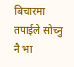बिचारमा तपाईले सोच्नु नै भा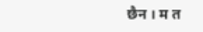छैन । म त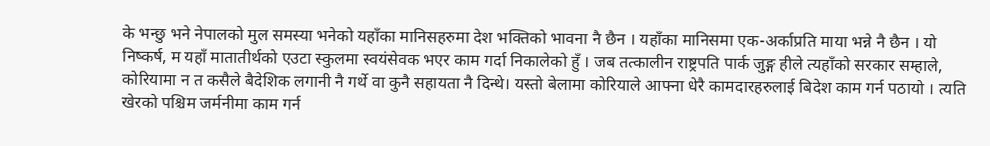के भन्छु भने नेपालको मुल समस्या भनेको यहाँका मानिसहरुमा देश भक्तिको भावना नै छैन । यहाँका मानिसमा एक-अर्काप्रति माया भन्ने नै छैन । यो निष्कर्ष, म यहाँ मातातीर्थको एउटा स्कुलमा स्वयंसेवक भएर काम गर्दा निकालेको हुँ । जब तत्कालीन राष्ट्रपति पार्क जुङ्ग हीले त्यहाँको सरकार सम्हाले, कोरियामा न त कसैले बैदेशिक लगानी नै गर्थे वा कुनै सहायता नै दिन्थे। यस्तो बेलामा कोरियाले आफ्ना धेरै कामदारहरुलाई बिदेश काम गर्न पठायो । त्यति खेरको पश्चिम जर्मनीमा काम गर्न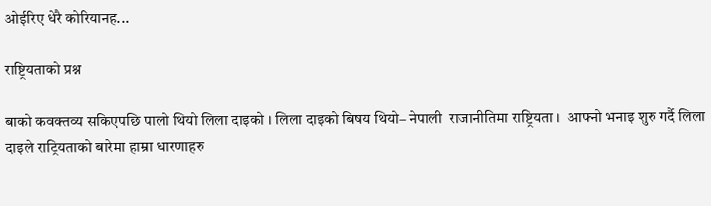ओईरिए धेरै कोरियानह...

राष्ट्रियताको प्रश्न

बाको कवक्तव्य सकिएपछि पालो थियो लिला दाइको । लिला दाइको बिषय थियो– नेपाली  राजानीतिमा राष्ट्रियता ।  आफ्नो भनाइ शुरु गर्दै लिला दाइले राट्रियताको बारेमा हाम्रा धारणाहरु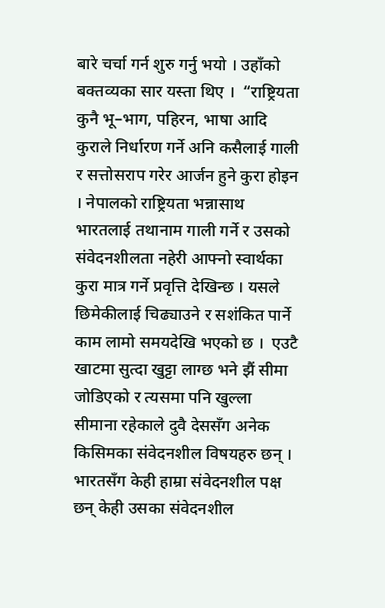बारे चर्चा गर्न शुरु गर्नु भयो । उहाँको बक्तव्यका सार यस्ता थिए ।  “राष्ट्रियता कुनै भू–भाग, पहिरन, भाषा आदि कुराले निर्धारण गर्ने अनि कसैलाई गाली र सत्तोसराप गरेर आर्जन हुने कुरा होइन । नेपालको राष्ट्रियता भन्नासाथ भारतलाई तथानाम गाली गर्ने र उसको संवेदनशीलता नहेरी आफ्नो स्वार्थका कुरा मात्र गर्ने प्रवृत्ति देखिन्छ । यसले छिमेकीलाई चिढ्याउने र सशंकित पार्ने काम लामो समयदेखि भएको छ ।  एउटै खाटमा सुत्दा खुट्टा लाग्छ भने झैं सीमा जोडिएको र त्यसमा पनि खुल्ला सीमाना रहेकाले दुवै देससँग अनेक किसिमका संवेदनशील विषयहरु छन् । भारतसँग केही हाम्रा संवेदनशील पक्ष छन् केही उसका संवेदनशील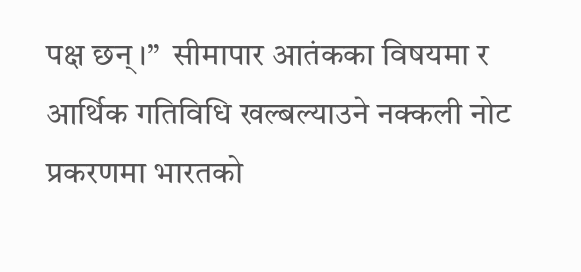पक्ष छन् ।”  सीमापार आतंकका विषयमा र आर्थिक गतिविधि खल्बल्याउने नक्कली नोट प्रकरणमा भारतको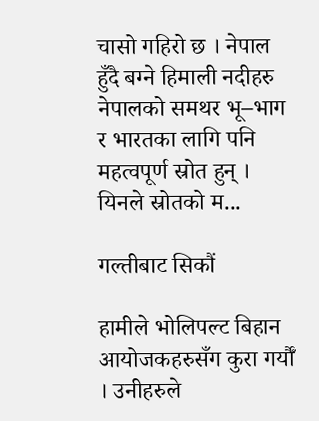चासो गहिरो छ । नेपाल हुँदै बग्ने हिमाली नदीहरु नेपालको समथर भू–भाग र भारतका लागि पनि महत्वपूर्ण स्रोत हुन् । यिनले स्रोतको म...

गल्तीबाट सिकौं

हामीले भोलिपल्ट बिहान आयोजकहरुसँग कुरा गर्यौँ । उनीहरुले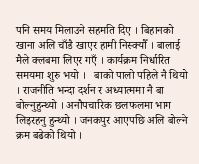पनि समय मिलाउने सहमति दिए । बिहानको खाना अलि चाँडै खाएर हामी निस्क्यौँ । बालाई मैले क्लबमा लिएर गएँ । कार्यक्रम निर्धारित समयमा शुरु भयो ।   बाको पालो पहिले नै थियो । राजनीति भन्दा दर्शन र अध्यात्ममा नै बा बोल्नुहुन्थ्यो । अनौपचारिक छलफलमा भाग लिइरहनु हुन्थ्यो । जनकपुर आएपछि अलि बोल्ने क्रम बढेको थियो ।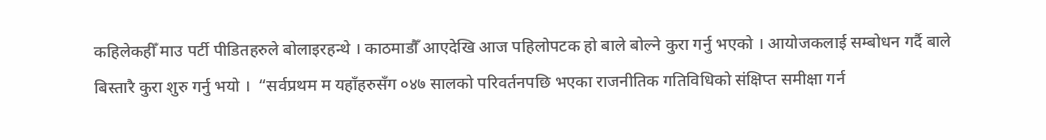कहिलेकहीँ माउ पर्टी पीडितहरुले बोलाइरहन्थे । काठमाडौँ आएदेखि आज पहिलोपटक हो बाले बोल्ने कुरा गर्नु भएको । आयोजकलाई सम्बोधन गर्दै बाले बिस्तारै कुरा शुरु गर्नु भयो ।  “सर्वप्रथम म यहाँहरुसँग ०४७ सालको परिवर्तनपछि भएका राजनीतिक गतिविधिको संक्षिप्त समीक्षा गर्न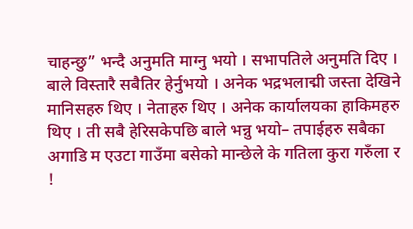चाहन्छु” भन्दै अनुमति माग्नु भयो । सभापतिले अनुमति दिए । बाले विस्तारै सबैतिर हेर्नुभयो । अनेक भद्रभलाद्मी जस्ता देखिने मानिसहरु थिए । नेताहरु थिए । अनेक कार्यालयका हाकिमहरु थिए । ती सबै हेरिसकेपछि बाले भन्नु भयो– तपाईहरु सबैका अगाडि म एउटा गाउँमा बसेको मान्छेले के गतिला कुरा गरुँला र !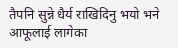तैपनि सुन्ने धैर्य राखिदिनु भयो भने आफूलाई लागेका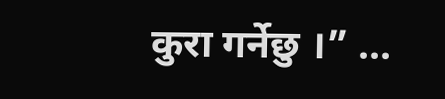कुरा गर्नेछु ।” ...